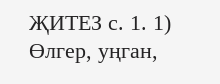ҖИТЕЗ с. 1. 1) Өлгер, уңган,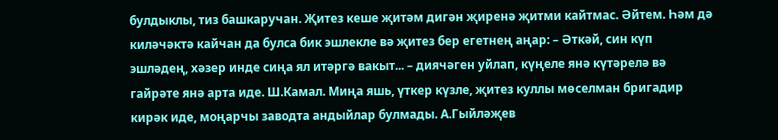булдыклы, тиз башкаручан. Җитез кеше җитәм дигән җиренә җитми кайтмас. Әйтем. Һәм дә киләчәктә кайчан да булса бик эшлекле вә җитез бер егетнең аңар: – Әткәй, син күп эшләдең, хәзер инде сиңа ял итәргә вакыт... – диячәген уйлап, күңеле янә күтәрелә вә гайрәте янә арта иде. Ш.Камал. Миңа яшь, үткер күзле, җитез куллы мөселман бригадир кирәк иде, моңарчы заводта андыйлар булмады. А.Гыйләҗев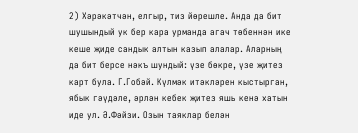2) Хәрәкәтчән, елгыр, тиз йөрешле. Анда да бит шушындый ук бер кара урманда агач төбеннән ике кеше җиде сандык алтын казып алалар. Аларның да бит берсе нәкъ шундый: үзе бөкре, үзе җитез карт була. Г.Гобәй. Күлмәк итәкләрен кыстырган, ябык гәүдәле, әрлән кебек җитез яшь кенә хатын иде ул. Ә.Фәйзи. Озын таяклар белән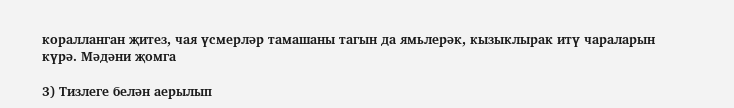коралланган җитез, чая үсмерләр тамашаны тагын да ямьлерәк, кызыклырак итү чараларын күрә. Мәдәни җомга

3) Тизлеге белән аерылып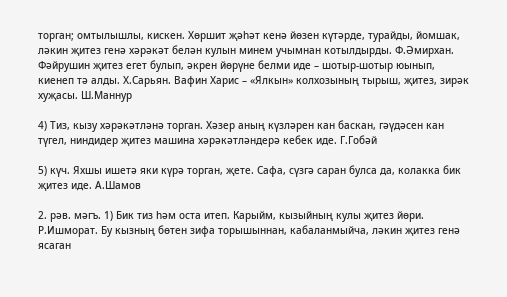торган; омтылышлы, кискен. Хөршит җәһәт кенә йөзен күтәрде, турайды, йомшак, ләкин җитез генә хәрәкәт белән кулын минем учымнан котылдырды. Ф.Әмирхан. Фәйрушин җитез егет булып, әкрен йөрүне белми иде – шотыр-шотыр юынып, киенеп тә алды. Х.Сарьян. Вафин Харис – «Ялкын» колхозының тырыш, җитез, зирәк хуҗасы. Ш.Маннур

4) Тиз, кызу хәрәкәтләнә торган. Хәзер аның күзләрен кан баскан, гәүдәсен кан түгел, ниндидер җитез машина хәрәкәтләндерә кебек иде. Г.Гобәй

5) күч. Яхшы ишетә яки күрә торган, җете. Сафа, сүзгә саран булса да, колакка бик җитез иде. А.Шамов

2. рәв. мәгъ. 1) Бик тиз һәм оста итеп. Карыйм, кызыйның кулы җитез йөри. Р.Ишморат. Бу кызның бөтен зифа торышыннан, кабаланмыйча, ләкин җитез генә ясаган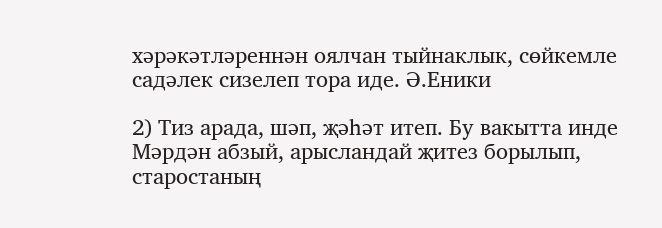хәрәкәтләреннән оялчан тыйнаклык, сөйкемле садәлек сизелеп тора иде. Ә.Еники

2) Тиз арада, шәп, җәһәт итеп. Бу вакытта инде Мәрдән абзый, арысландай җитез борылып, старостаның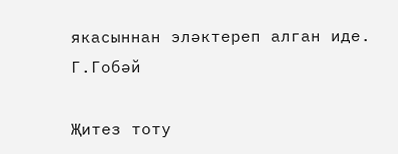якасыннан эләктереп алган иде. Г.Гобәй

Җитез тоту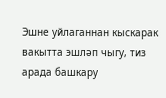Эшне уйлаганнан кыскарак вакытта эшләп чыгу, тиз арада башкару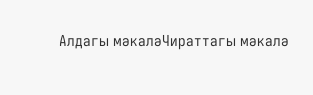Алдагы мәкаләЧираттагы мәкалә